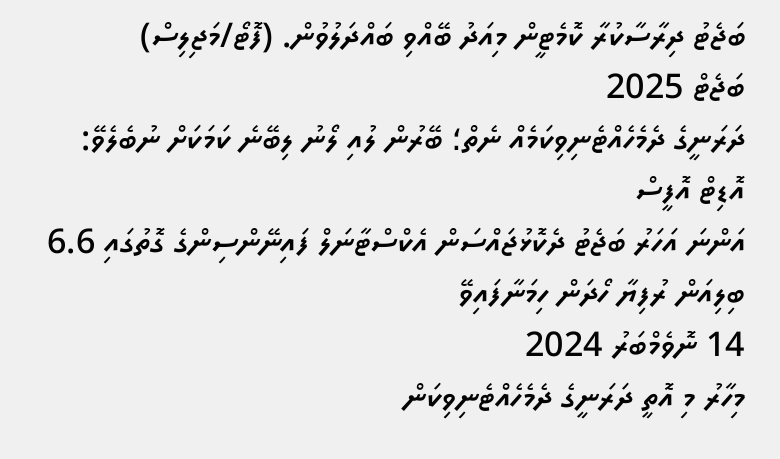ބަޖެޓު ދިރާސާކުރާ ކޮމެޓީން މިއަދު ބޭއްވި ބައްދަލުވުން. (ފޮޓޯ/މަޖިލިސް)
ބަޖެޓް 2025
ދަރަނީގެ ދެމެހެއްޓެނިވިކަމެއް ނެތް؛ ބޭރުން ލުއި ލޯނު ލިބޭނެ ކަމަކަށް ނުބެލެވޭ: އޮޑިޓް އޮފީސް
އަންނަ އަހަރު ބަޖެޓު ދެކޮޅުޖައްސަން އެކްސްޓާނަލް ފައިނޭންސިންގެ ގޮތުގައި 6.6 ބިލިއަން ރުފިޔާ ހޯދަން ހިމަނާފައިވޭ
14 ނޮވެމްބަރު 2024
މިހާރު މި އޮތީ ދަރަނީގެ ދެމެހެއްޓެނިވިކަން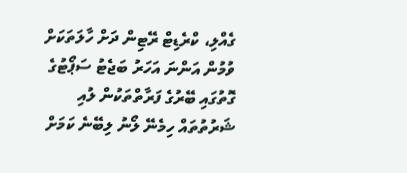ގެއްލި، ކްރެޑިޓް ރޭޓިން ދަށް ހާލަތަކަށް ވުމުން އަންނަ އަހަރު ބަޖެޓު ސަޕޯޓުގެ ގޮތުގައި ބޭރުގެ ފަރާތްތަކުން ލުއި ޝަރުތުތައް ހިމެނޭ ލޯނު ލިބޭނެ ކަމަށް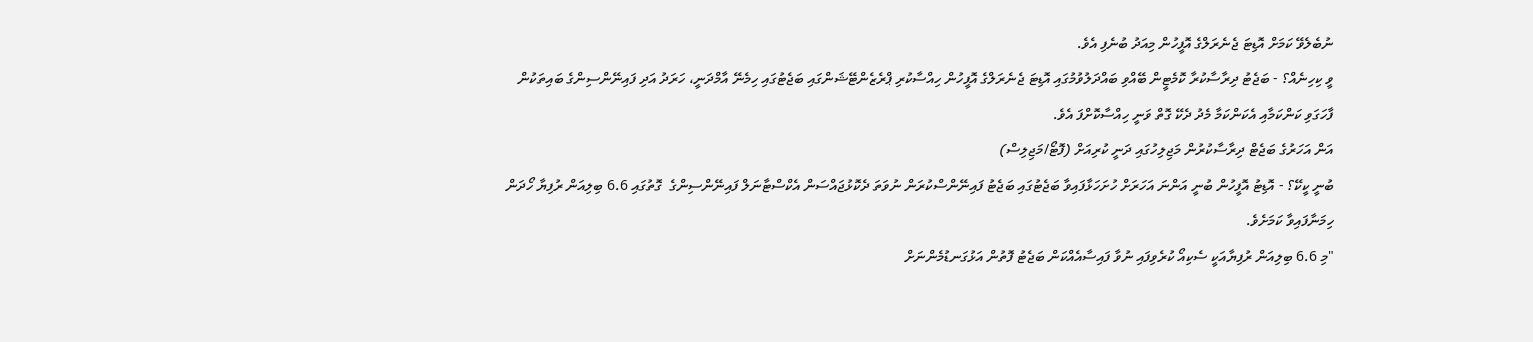ނުބެލެވޭ ކަމަށް އޮޑިޓަ ޖެނެރަލްގެ އޮފީހުން މިއަދު ބުނެފި އެވެ.
ވީ ކިހިނެއް؟ - ބަޖެޓު ދިރާސާކުރާ ކޮމެޓީން ބޭއްވި ބައްދަލުވުމުގައި އޮޑިޓަ ޖެނެރަލްގެ އޮފީހުން ހިއްސާކުރި ޕްރެޒެންޓޭޝަންގައި ބަޖެޓުގައި ހިމެނޭ އާމްދަނީ، ހަރަދު އަދި ފައިނޭންސިންގެ ބައިތަކުން ފާހަގަވި ކަންކަމާއި އެކަންކަމާ މެދު ދެކޭ ގޮތް ވަނީ ހިއްސާކޮށްފަ އެވެ.
އަން އަހަރުގެ ބަޖެޓް ދިރާސާކުރުން މަޖިލިހުގައި ދަނީ ކުރިއަށް (ފޮޓޯ/މަޖިލިސް)
ބުނީ ކީކޭ؟ - އޮޑިޓު އޮފީހުން ބުނީ އަންނަ އަހަރަށް ހުށަހަޅާފައިވާ ބަޖެޓުގައި ބަޖެޓު ފައިނޭންސްކުރަން ނުވަތަ ދެކޮޅުޖައްސަން އެކްސްޓާނަލް ފައިނޭންސިންގެ  ގޮތުގައި 6.6 ބިލިއަން ރުފިޔާ ހޯދަން ހިމަނާފައިވާ ކަމަށެވެ.
"މި 6.6 ބިލިއަން ރުފިޔާއަކީ ސެކިއޯ ކުރެވިފައި ނުވާ ފައިސާއެއްކަން ބަޖެޓު ފޮތުން އަޅުގަނޑުމެންނަށް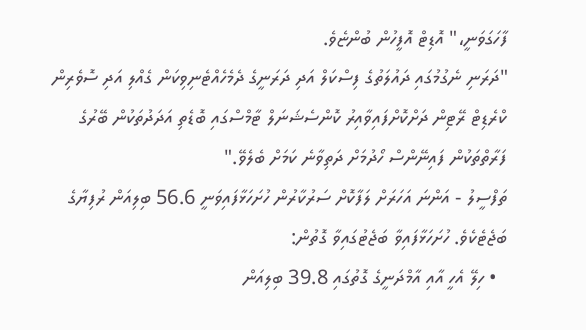ފާހަގަވަނީ،" އޮޑިޓް އޮފީހުން ބުންޏެވެ.
"ދަރަނި ނެގުމުގައި ދައުލަތުގެ ފިސްކަލް އަދި ދަރަނީގެ ދެމެހެއްޓެނިވިކަން ގެއްލި އަދި ސޮވެރިން ކްރެޑިޓް ރޭޓިން ދަށްކޮށްފައިވާއިރު ކޮންސެޝަނަލް ޓާމްސްގައި ބޮޑެތި އަދަދުތަކުން ބޭރުގެ ފަރާތްތަކުން ފައިނޭންސް ހޯދުމަށް ދަތިވާނެ ކަމަށް ބެލެވޭ."
ތަފްސީލު - އަންނަ އަހަރަށް ލަފާކޮށް ސަރުކާރުން ހުށަހަޅާފައިވަނީ 56.6 ބިލިއަން ރުފިޔާގެ ބަޖެޓެކެވެ. ހުށަހަޅާފައިވާ ބަޖެޓުގައިވާ ގޮތުން:
  • ހިލޭ އެހީ އާއި އާމްދަނީގެ ގޮތުގައި 39.8 ބިލިއަން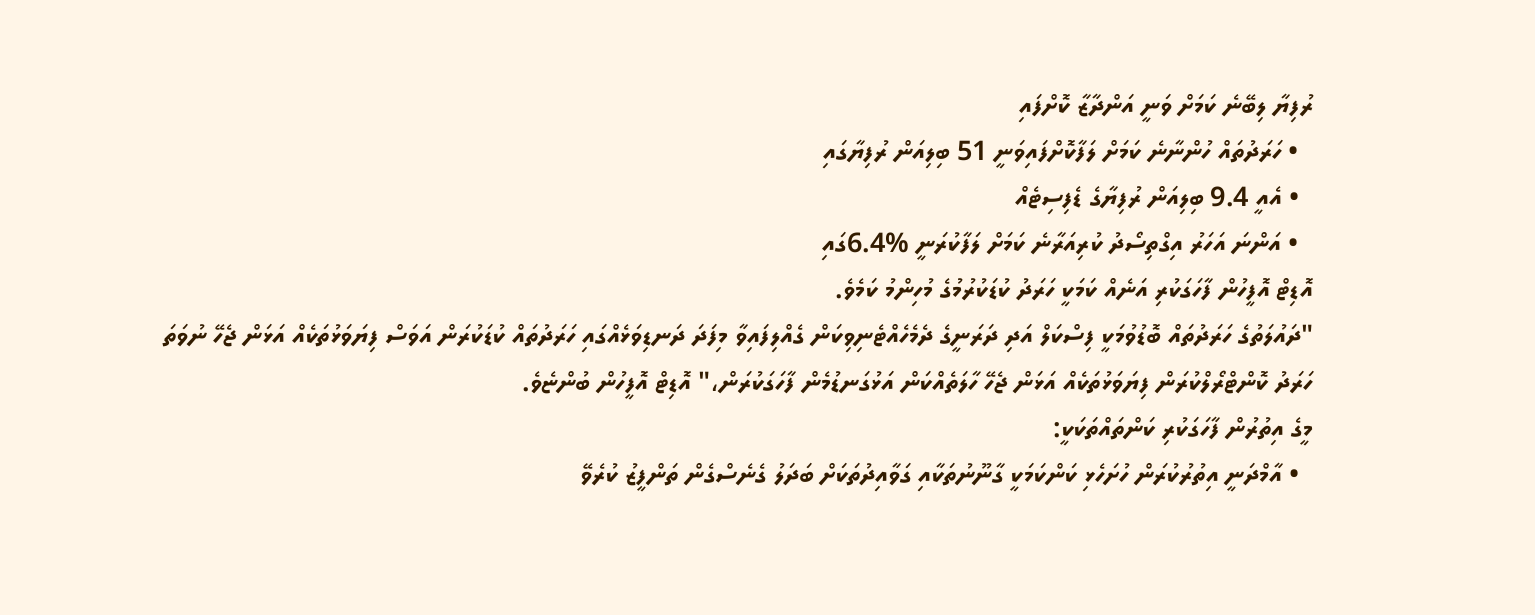ރުފިޔާ ލިބޭނެ ކަމަށް ވަނީ އަންދާޒާ ކޮށްފައި
  • ހަރަދުތައް ހުންނާނެ ކަމަށް ލަފާކޮށްފައިވަނީ 51 ބިލިއަން ރުފިޔާގައި
  • އެއީ 9.4 ބިލިއަން ރުފިޔާގެ ޑެފިސިޓެއް
  • އަންނަ އަހަރު އިގްތިސޯދު ކުރިއަރާނެ ކަމަށް ލަފާކުރަނީ %6.4ގައި
އޮޑިޓް އޮފީހުން ފާހަގަކުރި އަނެއް ކަމަކީ ހަރަދު ކުޑަކުރުމުގެ މުހިންމު ކަމެވެ.
"ދައުލަތުގެ ހަރަދުތައް ބޮޑުވުމަކީ ފިސްކަލް އަދި ދަރަނީގެ ދެމެހެއްޓެނިވިކަން ގެއްލިފައިވާ މިފަދަ ދަނޑިވަޅެއްގައި ހަރަދުތައް ކުޑަކުރަން އަވަސް ފިޔަވަޅުތަކެއް އަޅަން ޖެހޭ ނުވަތަ ހަރަދު ކޮންޓްރޯލްކުރަން ފިޔަވަޅުތަކެއް އަޅަން ޖެހޭ ހާލަތެއްކަން އަޅުގަނޑުމެން ފާހަގަކުރަން،" އޮޑިޓް އޮފީހުން ބުންޏެވެ.
މީގެ އިތުރުން ފާހަގަކުރި ކަންތައްތަކަކީ:
  • އާމްދަނީ އިތުރުކުރަން ހުށަހެޅި ކަންކަމަކީ ގާނޫނުތަކާއި ގަވާއިދުތަކަށް ބަދަލު ގެނެސްގެން ތަންފީޒު ކުރެވޭ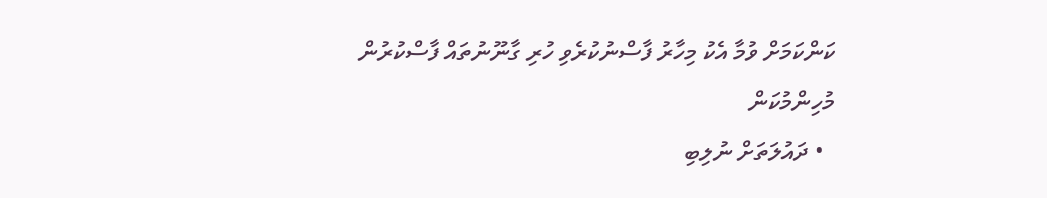ކަންކަމަށް ވުމާ އެކު މިހާރު ފާސްނުކުރެވި ހުރި ގާނޫނުތައް ފާސްކުރުން މުހިންމުކަން
  • ދައުލަތަށް ނުލިބި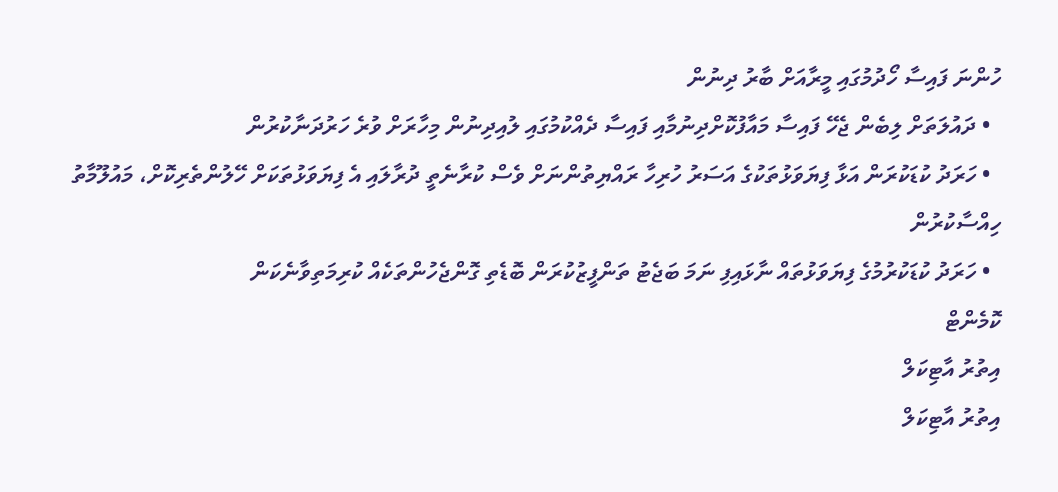ހުންނަ ފައިސާ ހޯދުމުގައި މީރާއަށް ބާރު ދިނުން
  • ދައުލަތަށް ލިބެން ޖެހޭ ފައިސާ މައާފުކޮށްދިނުމާއި ފައިސާ ދެއްކުމުގައި ލުއިދިނުން މިހާރަށް ވުރެ ހަރުދަނާކުރުން
  • ހަރަދު ކުޑަކުރަން އަޅާ ފިޔަވަޅުތަކުގެ އަސަރު ހުރިހާ ރައްޔިތުންނަށް ވެސް ކުރާނެތީ ދުރާލައި އެ ފިޔަވަޅުތަކަށް ހޭލުންތެރިކޮށް، މައުލޫމާތު ހިއްސާކުރުން
  • ހަރަދު ކުޑަކުރުމުގެ ފިޔަވަޅުތައް ނާޅައިފި ނަމަ ބަޖެޓު ތަންފީޒުކުރަން ބޮޑެތި ގޮންޖެހުންތަކެއް ކުރިމަތިވާނެކަން
ކޮމެންޓް
އިތުރު އާޓިކަލް
އިތުރު އާޓިކަލް